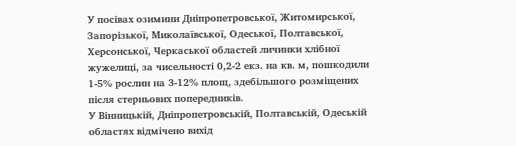У посівах озимини Дніпропетровської, Житомирської, Запорізької, Миколаївської, Одеської, Полтавської, Херсонської, Черкаської областей личинки хлібної жужелиці, за чисельності 0,2-2 екз. на кв. м, пошкодили 1-5% рослин на 3-12% площ, здебільшого розміщених після стерньових попередників.
У Вінницькій, Дніпропетровській, Полтавській, Одеській областях відмічено вихід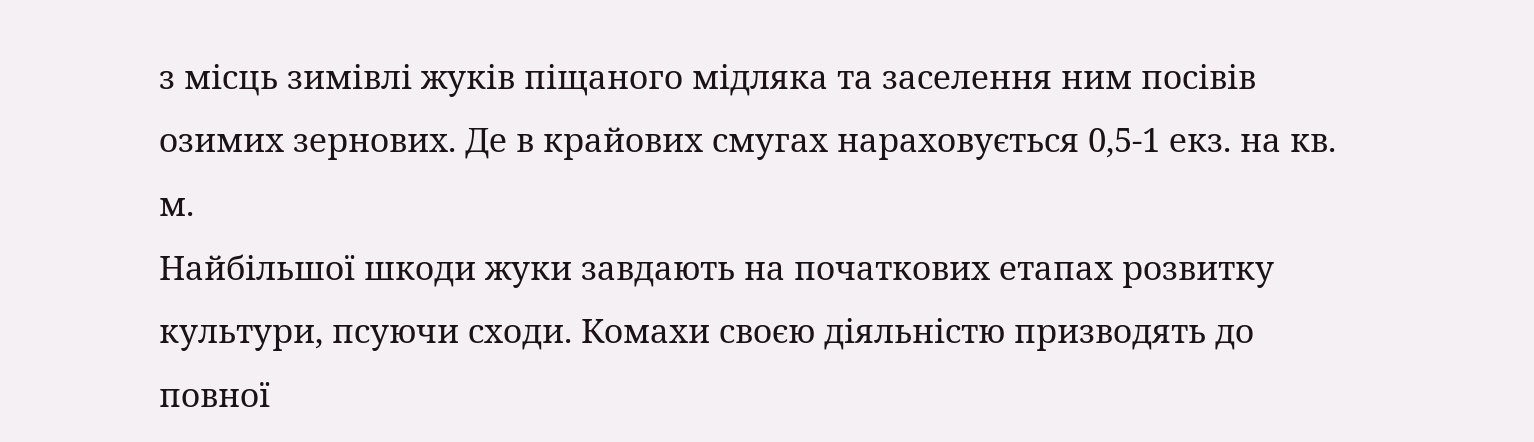з місць зимівлі жуків піщаного мідляка та заселення ним посівів озимих зернових. Де в крайових смугах нараховується 0,5-1 екз. на кв. м.
Найбільшої шкоди жуки завдають на початкових етапах розвитку культури, псуючи сходи. Комахи своєю діяльністю призводять до повної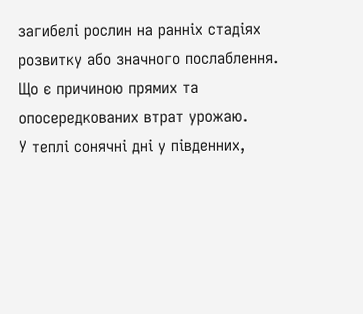загибелі рослин на ранніх стадіях розвитку або значного послаблення. Що є причиною прямих та опосередкованих втрат урожаю.
У теплі сонячні дні у південних,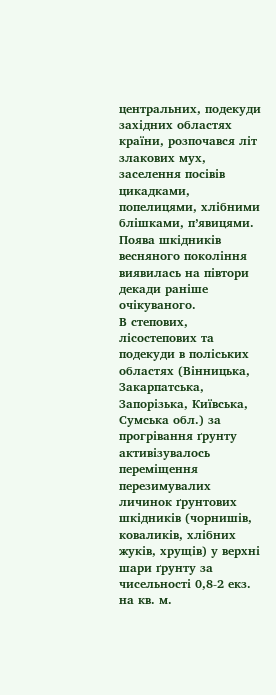центральних, подекуди західних областях країни, розпочався літ злакових мух, заселення посівів цикадками, попелицями, хлібними блішками, п’явицями. Поява шкідників весняного покоління виявилась на півтори декади раніше очікуваного.
В степових, лісостепових та подекуди в поліських областях (Вінницька, Закарпатська, Запорізька, Київська, Сумська обл.) за прогрівання ґрунту активізувалось переміщення перезимувалих личинок ґрунтових шкідників (чорнишів, коваликів, хлібних жуків, хрущів) у верхні шари ґрунту за чисельності 0,8-2 екз. на кв. м.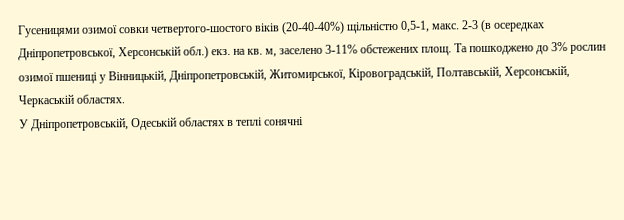Гусеницями озимої совки четвертого-шостого віків (20-40-40%) щільністю 0,5-1, макс. 2-3 (в осередках Дніпропетровської, Херсонській обл.) екз. на кв. м, заселено 3-11% обстежених площ. Та пошкоджено до 3% рослин озимої пшениці у Вінницькій, Дніпропетровській, Житомирської, Кіровоградській, Полтавській, Херсонській, Черкаській областях.
У Дніпропетровській, Одеській областях в теплі сонячні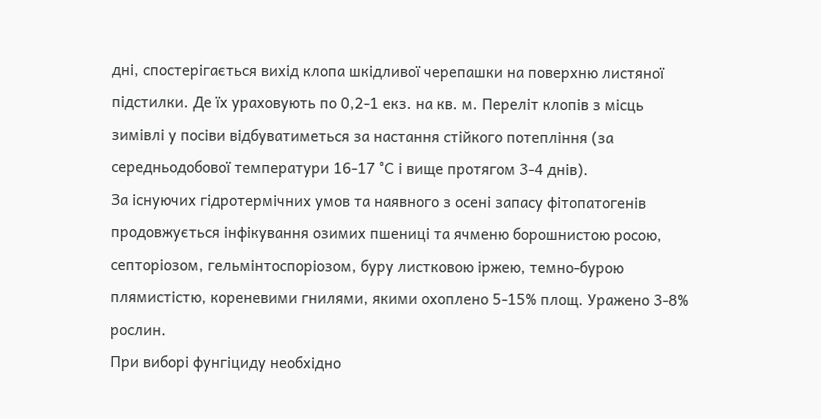дні, спостерігається вихід клопа шкідливої черепашки на поверхню листяної підстилки. Де їх ураховують по 0,2-1 екз. на кв. м. Переліт клопів з місць зимівлі у посіви відбуватиметься за настання стійкого потепління (за середньодобової температури 16-17 °С і вище протягом 3-4 днів).
За існуючих гідротермічних умов та наявного з осені запасу фітопатогенів продовжується інфікування озимих пшениці та ячменю борошнистою росою, септоріозом, гельмінтоспоріозом, буру листковою іржею, темно-бурою плямистістю, кореневими гнилями, якими охоплено 5-15% площ. Уражено 3-8% рослин.
При виборі фунгіциду необхідно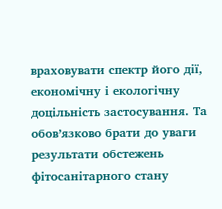враховувати спектр його дії, економічну і екологічну доцільність застосування. Та обов’язково брати до уваги результати обстежень фітосанітарного стану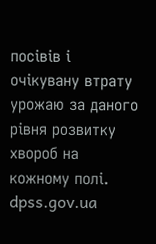посівів і очікувану втрату урожаю за даного рівня розвитку хвороб на кожному полі.
dpss.gov.ua